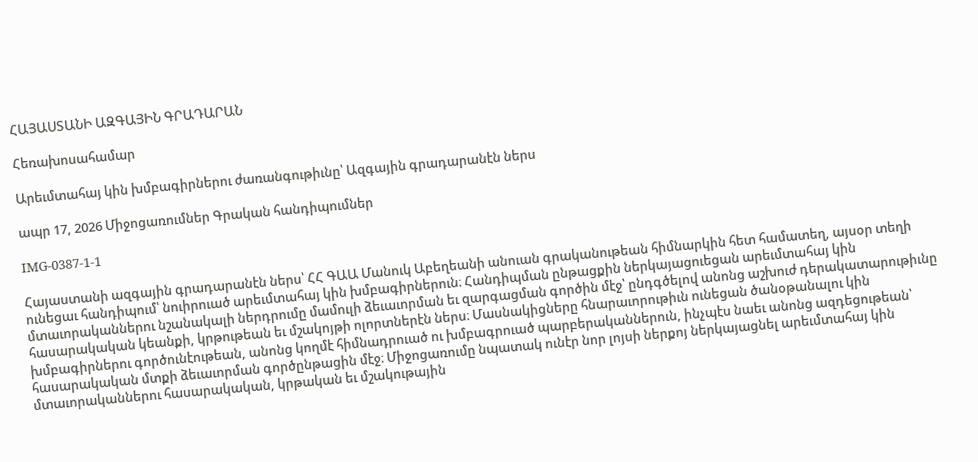ՀԱՅԱՍՏԱՆԻ ԱԶԳԱՅԻՆ ԳՐԱԴԱՐԱՆ

Հեռախոսահամար

Արեւմտահայ կին խմբագիրներու ժառանգութիւնը՝ Ազգային գրադարանէն ներս

ապր 17, 2026 Միջոցառումներ Գրական հանդիպումներ

IMG-0387-1-1

Հայաստանի ազգային գրադարանէն ներս՝ ՀՀ ԳԱԱ Մանուկ Աբեղեանի անուան գրականութեան հիմնարկին հետ համատեղ, այսօր տեղի ունեցաւ հանդիպում՝ նուիրուած արեւմտահայ կին խմբագիրներուն։ Հանդիպման ընթացքին ներկայացուեցան արեւմտահայ կին մտաւորականներու նշանակալի ներդրումը մամուլի ձեւաւորման եւ զարգացման գործին մէջ՝ ընդգծելով անոնց աշխուժ դերակատարութիւնը հասարակական կեանքի, կրթութեան եւ մշակոյթի ոլորտներէն ներս։ Մասնակիցները հնարաւորութիւն ունեցան ծանօթանալու կին խմբագիրներու գործունէութեան, անոնց կողմէ հիմնադրուած ու խմբագրուած պարբերականներուն, ինչպէս նաեւ անոնց ազդեցութեան՝ հասարակական մտքի ձեւաւորման գործընթացին մէջ։ Միջոցառումը նպատակ ունէր նոր լոյսի ներքոյ ներկայացնել արեւմտահայ կին մտաւորականներու հասարակական, կրթական եւ մշակութային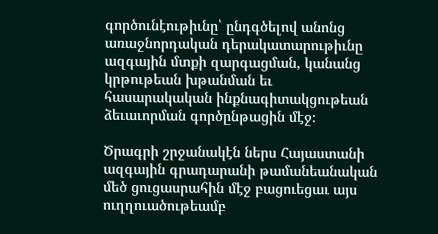գործունէութիւնը՝ ընդգծելով անոնց առաջնորդական դերակատարութիւնը ազգային մտքի զարգացման, կանանց կրթութեան խթանման եւ հասարակական ինքնագիտակցութեան ձեւաւորման գործընթացին մէջ։

Ծրագրի շրջանակէն ներս Հայաստանի ազգային գրադարանի թամանեանական մեծ ցուցասրահին մէջ բացուեցաւ այս ուղղուածութեամբ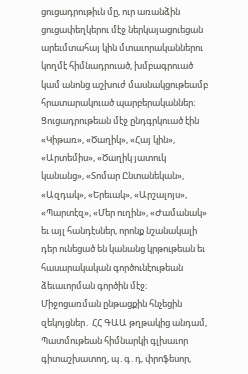ցուցադրութիւն մը, ուր առանձին ցուցափեղկերու մէջ ներկայացուեցան արեւմտահայ կին մտաւորականներու կողմէ հիմնադրուած, խմբագրուած կամ անոնց աշխուժ մասնակցութեամբ հրատարակուած պարբերականներ։ Ցուցադրութեան մէջ ընդգրկուած էին «Կիթառ», «Ծաղիկ», «Հայ կին», «Արտեմիս», «Ծաղիկ յատուկ կանանց», «Տոմար Ընտանեկան», «Ազդակ», «Երեւակ», «Արշալոյս», «Պարտէզ», «Մեր ուղին», «Ժամանակ» եւ այլ հանդէսներ, որոնք նշանակալի դեր ունեցած են կանանց կրթութեան եւ հասարակական գործունէութեան ձեւաւորման գործին մէջ։ Միջոցառման ընթացքին հնչեցին զեկոյցներ․ ՀՀ ԳԱԱ թղթակից անդամ, Պատմութեան հիմնարկի գլխաւոր գիտաշխատող, պ․գ․դ, փրոֆեսոր,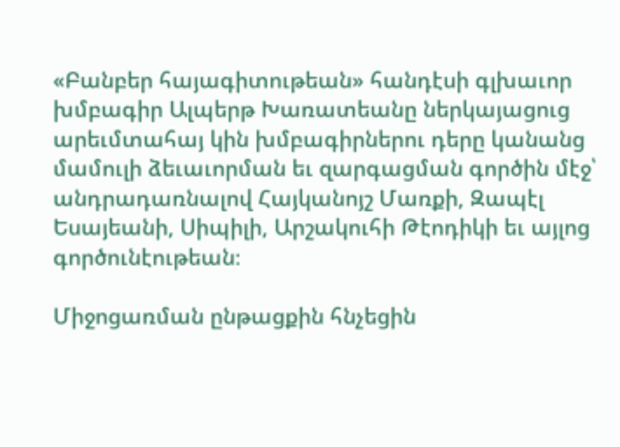«Բանբեր հայագիտութեան» հանդէսի գլխաւոր խմբագիր Ալպերթ Խառատեանը ներկայացուց արեւմտահայ կին խմբագիրներու դերը կանանց մամուլի ձեւաւորման եւ զարգացման գործին մէջ՝ անդրադառնալով Հայկանոյշ Մառքի, Զապէլ Եսայեանի, Սիպիլի, Արշակուհի Թէոդիկի եւ այլոց գործունէութեան։

Միջոցառման ընթացքին հնչեցին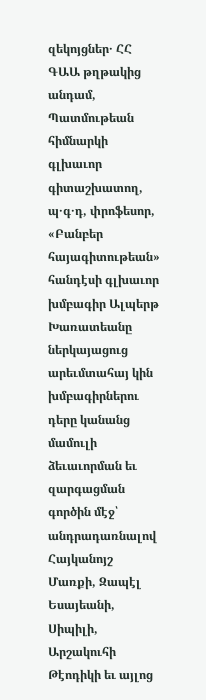զեկոյցներ․ ՀՀ ԳԱԱ թղթակից անդամ, Պատմութեան հիմնարկի գլխաւոր գիտաշխատող, պ․գ․դ, փրոֆեսոր, «Բանբեր հայագիտութեան» հանդէսի գլխաւոր խմբագիր Ալպերթ Խառատեանը ներկայացուց արեւմտահայ կին խմբագիրներու դերը կանանց մամուլի ձեւաւորման եւ զարգացման գործին մէջ՝ անդրադառնալով Հայկանոյշ Մառքի, Զապէլ Եսայեանի, Սիպիլի, Արշակուհի Թէոդիկի եւ այլոց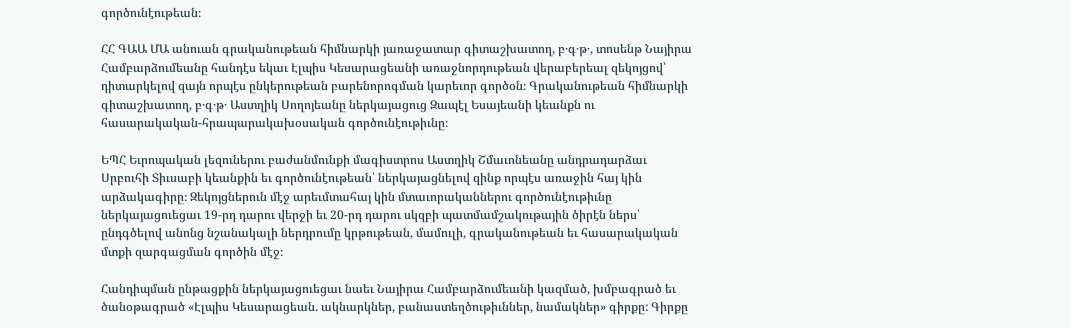գործունէութեան։

ՀՀ ԳԱԱ ՄԱ անուան գրականութեան հիմնարկի յառաջատար գիտաշխատող, բ․գ․թ․, տոսենթ Նայիրա Համբարձումեանը հանդէս եկաւ Էլպիս Կեսարացեանի առաջնորդութեան վերաբերեալ զեկոյցով՝ դիտարկելով զայն որպէս ընկերութեան բարենորոգման կարեւոր գործօն։ Գրականութեան հիմնարկի գիտաշխատող, բ․գ․թ․ Աստղիկ Սողոյեանը ներկայացուց Զապէլ Եսայեանի կեանքն ու հասարակական-հրապարակախօսական գործունէութիւնը։

ԵՊՀ Եւրոպական լեզուներու բաժանմունքի մագիստրոս Աստղիկ Շմաւոնեանը անդրադարձաւ Սրբուհի Տիւսաբի կեանքին եւ գործունէութեան՝ ներկայացնելով զինք որպէս առաջին հայ կին արձակագիրը։ Զեկոյցներուն մէջ արեւմտահայ կին մտաւորականներու գործունէութիւնը ներկայացուեցաւ 19-րդ դարու վերջի եւ 20-րդ դարու սկզբի պատմամշակութային ծիրէն ներս՝ ընդգծելով անոնց նշանակալի ներդրումը կրթութեան, մամուլի, գրականութեան եւ հասարակական մտքի զարգացման գործին մէջ։

Հանդիպման ընթացքին ներկայացուեցաւ նաեւ Նայիրա Համբարձումեանի կազմած, խմբագրած եւ ծանօթագրած «Էլպիս Կեսարացեան. ակնարկներ, բանաստեղծութիւններ, նամակներ» գիրքը: Գիրքը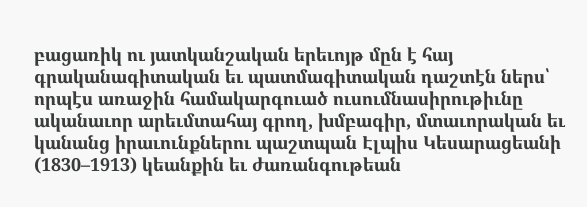բացառիկ ու յատկանշական երեւոյթ մըն է հայ գրականագիտական եւ պատմագիտական դաշտէն ներս՝ որպէս առաջին համակարգուած ուսումնասիրութիւնը ականաւոր արեւմտահայ գրող, խմբագիր, մտաւորական եւ կանանց իրաւունքներու պաշտպան Էլպիս Կեսարացեանի (1830–1913) կեանքին եւ ժառանգութեան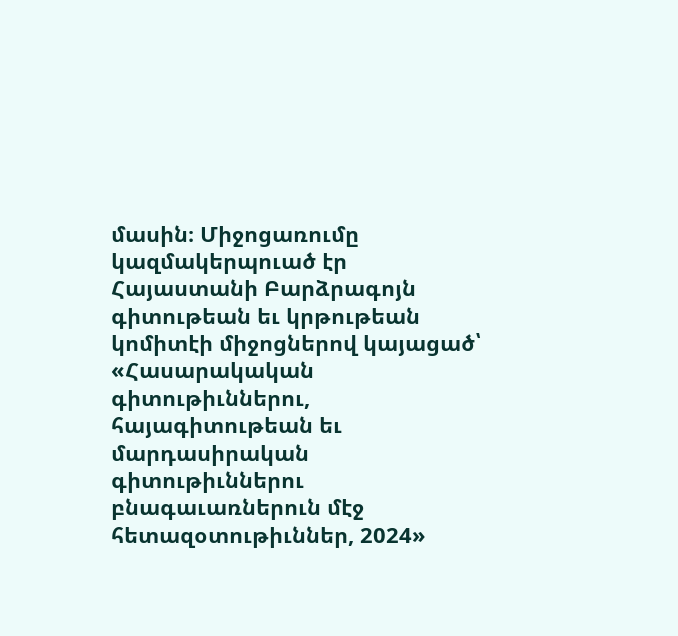մասին։ Միջոցառումը կազմակերպուած էր Հայաստանի Բարձրագոյն գիտութեան եւ կրթութեան կոմիտէի միջոցներով կայացած՝ «Հասարակական գիտութիւններու, հայագիտութեան եւ մարդասիրական գիտութիւններու բնագաւառներուն մէջ հետազօտութիւններ, 2024»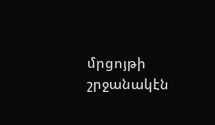մրցոյթի շրջանակէն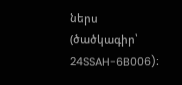ներս (ծածկագիր՝ 24SSAH-6B006)։